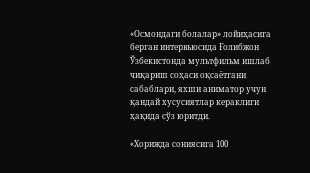«Осмондаги болалар» лойиҳасига берган интервьюсида Ғолибжон Ўзбекистонда мультфильм ишлаб чиқариш соҳаси оқсаётгани сабаблари, яхши аниматор учун қандай хусусиятлар кераклиги ҳақида сўз юритди.

«Хорижда сониясига 100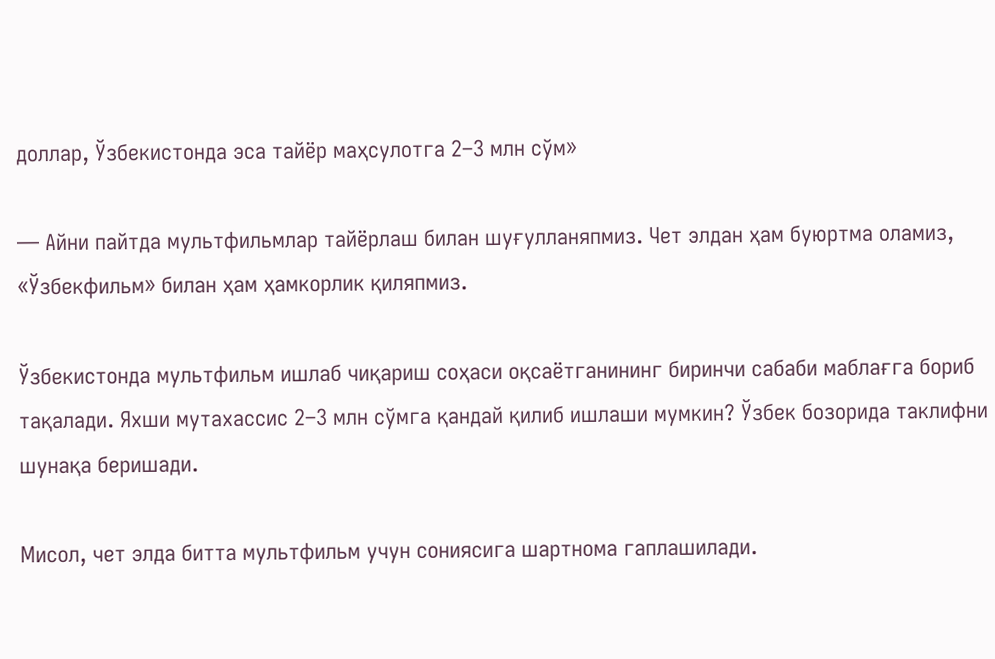доллар, Ўзбекистонда эса тайёр маҳсулотга 2–3 млн сўм»

— Айни пайтда мультфильмлар тайёрлаш билан шуғулланяпмиз. Чет элдан ҳам буюртма оламиз, «Ўзбекфильм» билан ҳам ҳамкорлик қиляпмиз.

Ўзбекистонда мультфильм ишлаб чиқариш соҳаси оқсаётганининг биринчи сабаби маблағга бориб тақалади. Яхши мутахассис 2–3 млн сўмга қандай қилиб ишлаши мумкин? Ўзбек бозорида таклифни шунақа беришади.

Мисол, чет элда битта мультфильм учун сониясига шартнома гаплашилади.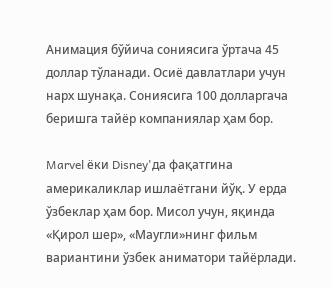Анимация бўйича сониясига ўртача 45 доллар тўланади. Осиё давлатлари учун нарх шунақа. Сониясига 100 долларгача беришга тайёр компаниялар ҳам бор.

Marvel ёки Disney'да фақатгина америкаликлар ишлаётгани йўқ. У ерда ўзбеклар ҳам бор. Мисол учун, яқинда «Қирол шер», «Маугли»нинг фильм вариантини ўзбек аниматори тайёрлади.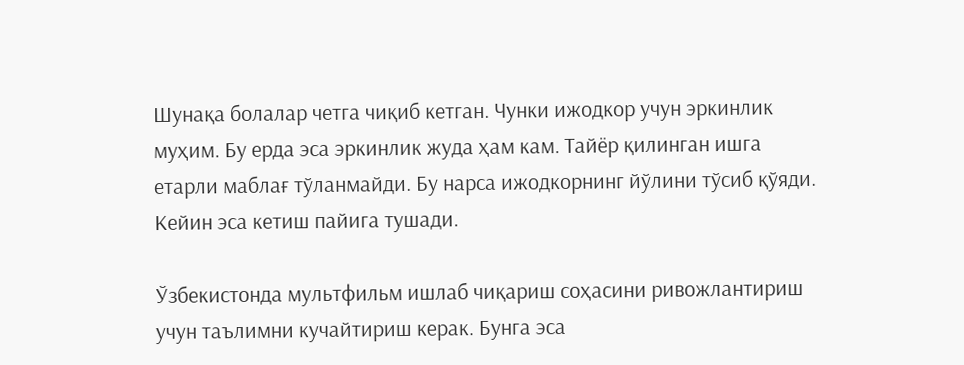Шунақа болалар четга чиқиб кетган. Чунки ижодкор учун эркинлик муҳим. Бу ерда эса эркинлик жуда ҳам кам. Тайёр қилинган ишга етарли маблағ тўланмайди. Бу нарса ижодкорнинг йўлини тўсиб қўяди. Кейин эса кетиш пайига тушади.

Ўзбекистонда мультфильм ишлаб чиқариш соҳасини ривожлантириш учун таълимни кучайтириш керак. Бунга эса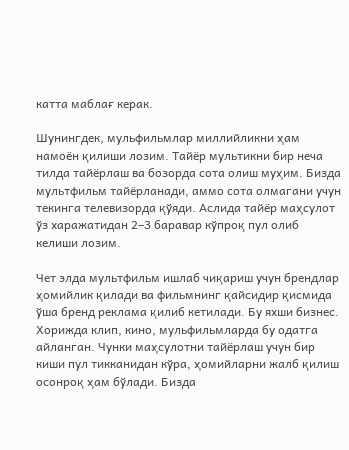катта маблағ керак.

Шунингдек, мульфильмлар миллийликни ҳам намоён қилиши лозим. Тайёр мультикни бир неча тилда тайёрлаш ва бозорда сота олиш муҳим. Бизда мультфильм тайёрланади, аммо сота олмагани учун текинга телевизорда қўяди. Аслида тайёр маҳсулот ўз харажатидан 2–3 баравар кўпроқ пул олиб келиши лозим.

Чет элда мультфильм ишлаб чиқариш учун брендлар ҳомийлик қилади ва фильмнинг қайсидир қисмида ўша бренд реклама қилиб кетилади. Бу яхши бизнес. Хорижда клип, кино, мульфильмларда бу одатга айланган. Чунки маҳсулотни тайёрлаш учун бир киши пул тикканидан кўра, ҳомийларни жалб қилиш осонроқ ҳам бўлади. Бизда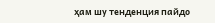ҳам шу тенденция пайдо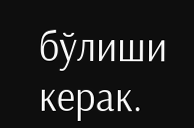бўлиши керак.